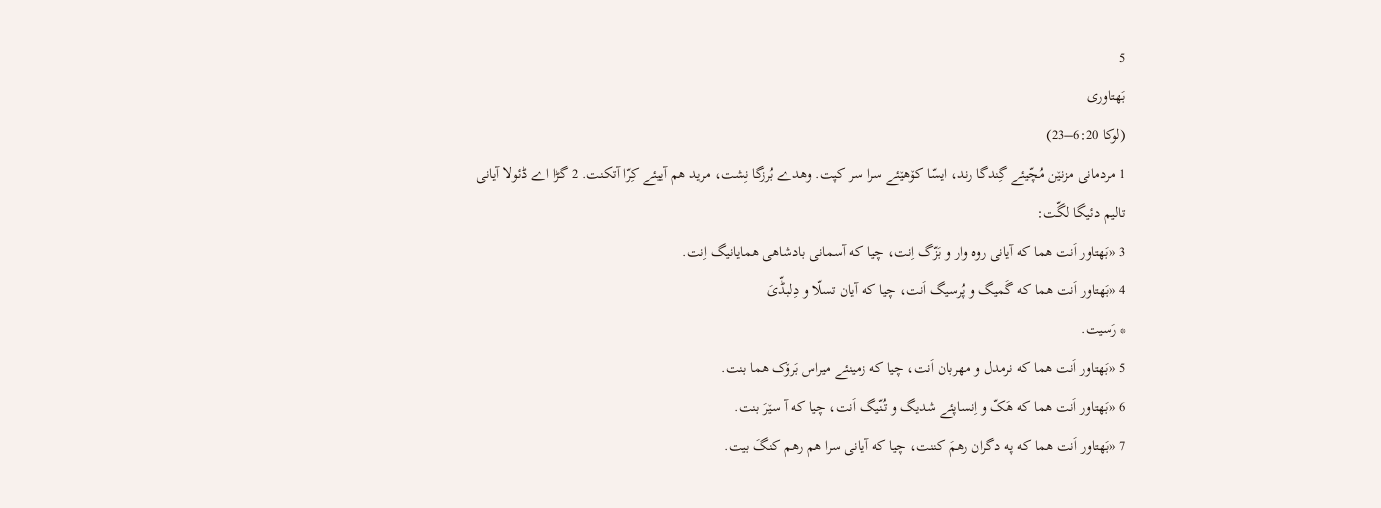5
بَهتاوری
(لوکا 6:20–23)
1 مردمانی مزنێن مُچّیئے گِندگا رند، ایسّا کۆهێئے سرا سر کپت. وهدے بُرزگا نِشت، مرید هم آییئے کِرّا آتکنت. 2 گڑا اے ڈئولا آیانی تالیم دئیگا لگّت:
3 «بَهتاور اَنت هما که آیانی روه وار و بَزّگ اِنت، چیا که آسمانی بادشاهی همایانیگ اِنت.
4 «بَهتاور اَنت هما که گَمیگ و پُرسیگ اَنت، چیا که آیان تسلّا و دِلبڈّیَ
* رَسیت.
5 «بَهتاور اَنت هما که نرمدل و مهربان اَنت، چیا که زمینئے میراس بَرۆک هما بنت.
6 «بَهتاور اَنت هما که هَکّ و اِنساپئے شدیگ و تُنّیگ اَنت، چیا که آ سێرَ بنت.
7 «بَهتاور اَنت هما که په دگران رهمَ کننت، چیا که آیانی سرا هم رهم کنگَ بیت.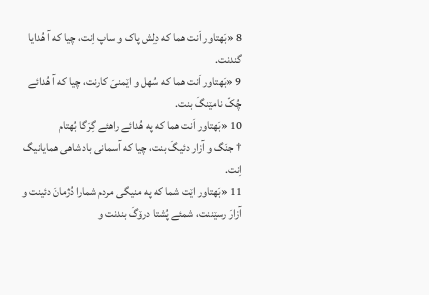8 «بَهتاور اَنت هما که دِلِش پاک و ساپ اِنت، چیا که آ هُدایا گندنت.
9 «بَهتاور اَنت هما که سُهل و اێمنیَ کارنت، چیا که آ هُدائے چُکّ نامێنگَ بنت.
10 «بَهتاور اَنت هما که په هُدائے راهئے گِرَگا بُهتام
† جنَگ و آزار دئیگَ بنت، چیا که آسمانی بادشاهی همایانیگ اِنت.
11 «بَهتاور اێت شما که په منیگی مردم شمارا دُژمانَ دئینت و آزارَ رسێننت، شمئے پُشتا درۆگَ بندنت و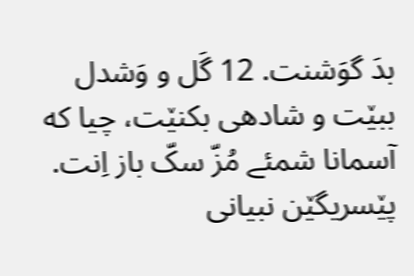بدَ گوَشنت. 12 گَل و وَشدل ببێت و شادهی بکنێت، چیا که آسمانا شمئے مُزّ سکّ باز اِنت. پێسریگێن نبیانی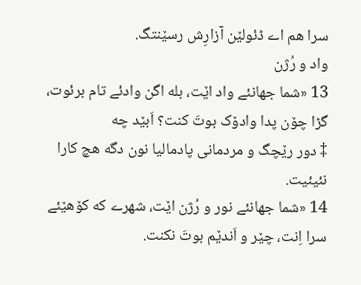سرا هم اے ڈئولێن آزارِش رسێنتگ.
واد و رُژن
13 «شما جهانئے واد اێت، بله اگن وادئے تام برئوت، گڑا چۆن پدا وادۆک بوتَ کنت؟ اَبێد چه
‡ دور رێچگ و مردمانی پادمالیا نون دگه هچ کارا نئیئیت.
14 «شما جهانئے نور و رُژن اێت، شهرے که کۆهێئے سرا اِنت، چێر و اَندێم بوتَ نکنت.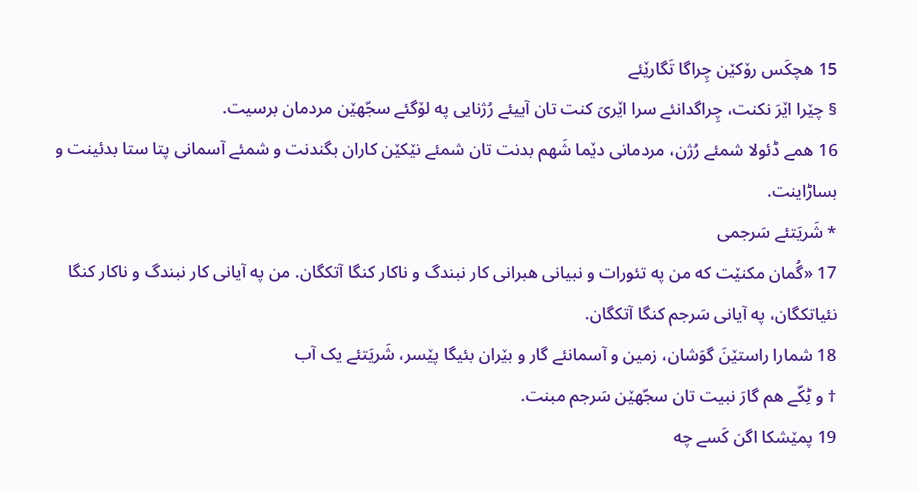15 هچکَس رۆکێن چِراگا تَگارێئے
§ چێرا اێرَ نکنت، چِراگدانئے سرا اێریَ کنت تان آییئے رُژنایی په لۆگئے سجّهێن مردمان برسیت.
16 همے ڈئولا شمئے رُژن، مردمانی دێما شَهم بدنت تان شمئے نێکێن کاران بگندنت و شمئے آسمانی پتا ستا بدئینت و بساڑاینت.
* شَریَتئے سَرجمی
17 «گُمان مکنێت که من په تئورات و نبیانی هبرانی کار نبندگ و ناکار کنگا آتکگان. من په آیانی کار نبندگ و ناکار کنگا نئیاتکگان، په آیانی سَرجم کنگا آتکگان.
18 شمارا راستێنَ گوَشان، زمین و آسمانئے گار و بێران بئیگا پێسر، شَریَتئے یک آب
† و ٹِکّے هم گارَ نبیت تان سجّهێن سَرجم مبنت.
19 پمێشکا اگن کَسے چه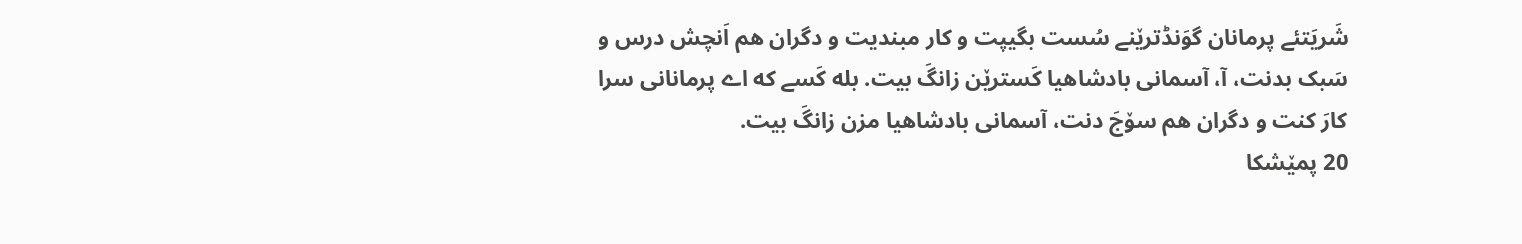شَریَتئے پرمانان گوَنڈترێنے سُست بگیپت و کار مبندیت و دگران هم اَنچش درس و سَبک بدنت، آ، آسمانی بادشاهیا کَسترێن زانگَ بیت. بله کَسے که اے پرمانانی سرا کارَ کنت و دگران هم سۆجَ دنت، آسمانی بادشاهیا مزن زانگَ بیت.
20 پمێشکا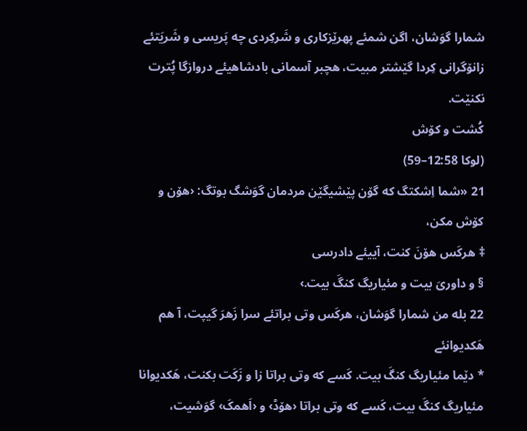شمارا گوَشان، اگن شمئے پهرێزکاری و شَرکِردی چه پَریسی و شَریَتئے زانۆگرانی کِردا گێشتر مبیت، هچبر آسمانی بادشاهیئے دروازگا پُترت نکنێت.
کُشت و کۆش
(لوکا 12:58–59)
21 «شما اِشکتگ که گۆن پێشیگێن مردمان گوَشگ بوتگ: ‹هۆن و کۆش مکن،
‡ هرکَس هۆنَ کنت، آییئے دادرسی
§ و داوریَ بیت و مئیاریگ کنگَ بیت.›
22 بله من شمارا گوَشان، هرکَس وتی براتئے سرا زَهرَ گیپت، آ هم هَکدیوانئے
* دێما مئیاریگ کنگَ بیت. کَسے که وتی براتا زا و زَکَت بکنت، هَکدیوانا مئیاریگ کنگَ بیت، کَسے که وتی براتا ‹هۆڈ› و ‹اَهمکَ› گوَشیت،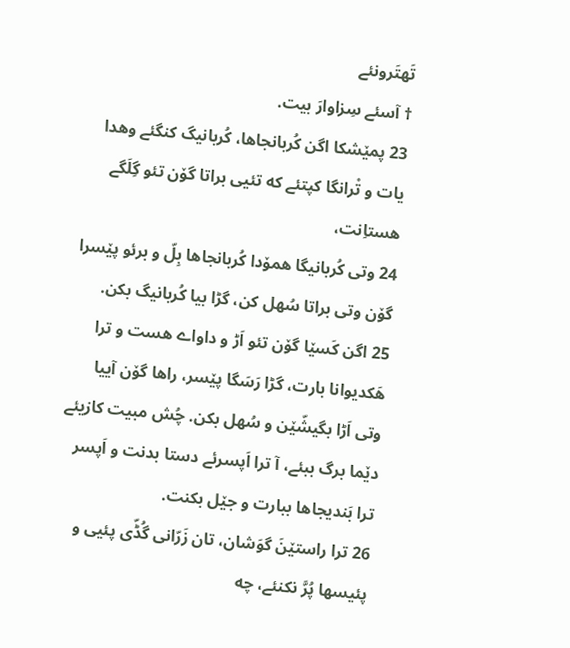تَهتَرونئے
† آسئے سِزاوارَ بیت.
23 پمێشکا اگن کُربانجاها، کُربانیگ کنگئے وهدا یات و تْرانگا کپتئے که تئیی براتا گۆن تئو گِلَگے هستاِنت،
24 وتی کُربانیگا همۆدا کُربانجاها بِلّ و برئو پێسرا گۆن وتی براتا سُهل کن، گڑا بیا کُربانیگ بکن.
25 اگن کَسێا گۆن تئو اَڑ و داواے هست و ترا هَکدیوانا بارت، گڑا رَسَگا پێسر، راها گۆن آییا وتی اَڑا بگیشّێن و سُهل بکن. چُش مبیت کازیئے دێما برگ ببئے، آ ترا اَپسرئے دستا بدنت و اَپسر ترا بَندیجاها ببارت و جێل بکنت.
26 ترا راستێنَ گوَشان، تان زَرّانی گُڈّی پئیی و پئیسها پُرَّ نکنئے، چه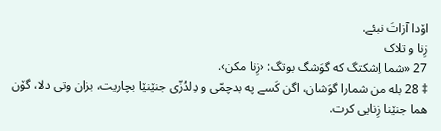اۆدا آزاتَ نبئے.
زِنا و تلاک
27 «شما اِشکتگ که گوَشگ بوتگ: ‹زِنا مکن›.
‡ 28 بله من شمارا گوَشان، اگن کَسے په بدچمّی و دِلدُزّی جنێنێا بچاریت، بزان وتی دلا، گۆن هما جنێنا زِنایی کرت.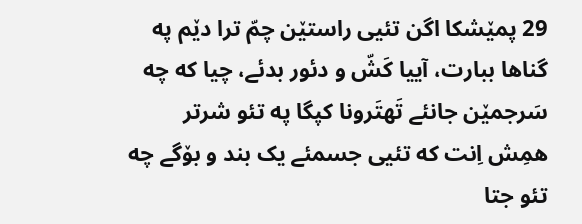29 پمێشکا اگن تئیی راستێن چمّ ترا دێم په گناها ببارت، آییا کَشّ و دئور بدئے، چیا که چه سَرجمێن جانئے تَهتَرونا کپگا په تئو شرتر همِش اِنت که تئیی جسمئے یک بند و بۆگے چه تئو جتا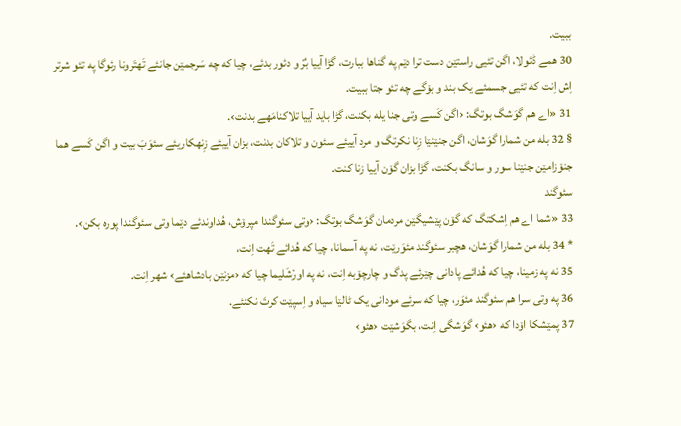ببیت.
30 همے ڈئولا، اگن تئیی راستێن دست ترا دێم په گناها ببارت، گڑا آییا بُرّ و دئور بدئے، چیا که چه سَرجمێن جانئے تَهتَرونا رئوگا په تئو شرتر اِش اِنت که تئیی جسمئے یک بند و بۆگے چه تئو جتا ببیت.
31 «اے هم گوَشگ بوتگ: ‹اگن کَسے وتی جنا یله بکنت، گڑا باید آییا تلاکنامَهے بدنت›.
§ 32 بله من شمارا گوَشان، اگن جنێنێا زِنا نکرتگ و مرد آییئے سئون و تلاکان بدنت، بزان آییئے زِنهکاریئے سئوَبَ بیت و اگن کَسے هما جنۆزامێن جنێنا سور و سانگ بکنت، گڑا بزان گۆن آییا زنا کنت.
سئوگند
33 «شما اے هم اِشکتگ که گۆن پێشیگێن مردمان گوَشگ بوتگ: ‹وتی سئوگندا مپرۆش، هُداوندئے دێما وتی سئوگندا پوره بکن›.
* 34 بله من شمارا گوَشان، هچبر سئوگند مئوَرێت، نه په آسمانا، چیا که هُدائے تَهت اِنت،
35 نه په زمینا، چیا که هُدائے پادانی چێرئے پدگ و چارچۆبه اِنت، نه په اورْشَلیما چیا که ‹مزنێن بادشاهئے› شهر اِنت.
36 په وتی سرا هم سئوگند مئوَر، چیا که سرئے مودانی یک ٹالێا سیاه و اِسپێت کرتَ نکنئے.
37 پمێشکا اۆدا که ‹هئو› گوَشگی اِنت، بگوَشێت ‹هئو›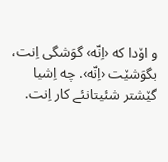و اۆدا که ‹اِنّه› گوَشگی اِنت، بگوَشێت ‹اِنّه›. چه اِشیا گێشتر شئیتانئے کار اِنت.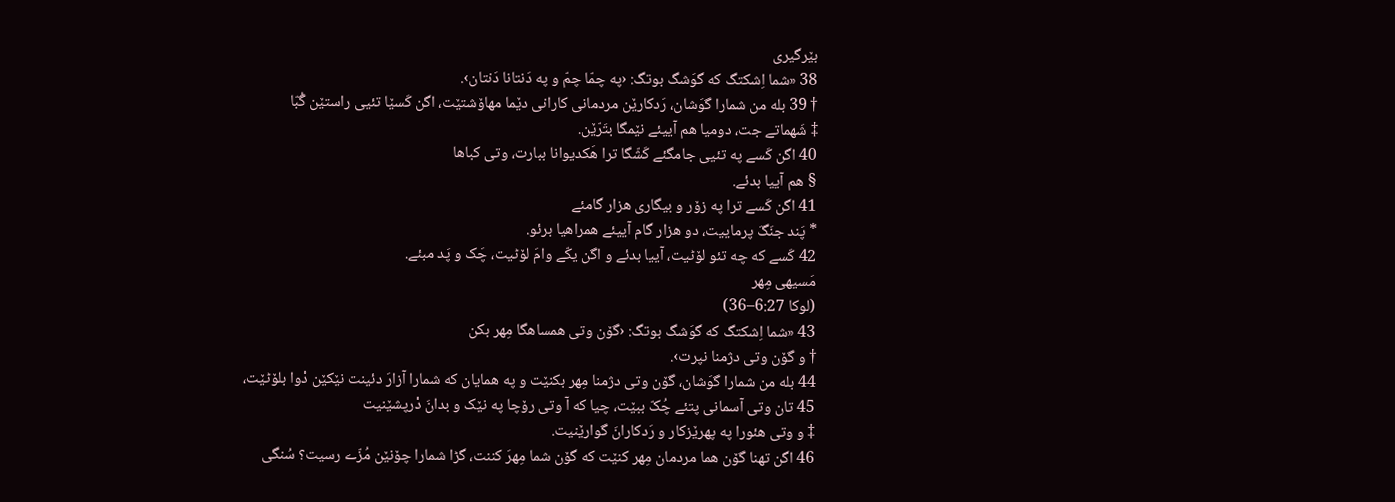بێرگیری
38 «شما اِشکتگ که گوَشگ بوتگ: ‹په چمّا چمّ و په دَنتانا دَنتان›.
† 39 بله من شمارا گوَشان، رَدکارێن مردمانی کارانی دێما مهاۆشتێت، اگن کَسێا تئیی راستێن گُبّا
‡ شَهماتے جت، دومیا هم آییئے نێمگا بتَرّێن.
40 اگن کَسے په تئیی جامگئے کَشّگا ترا هَکدیوانا ببارت، وتی کباها
§ هم آییا بدئے.
41 اگن کَسے ترا په زۆر و بیگاری هزار گامئے
* پَند جنَگَ پرماییت، دو هزار گام آییئے همراهیا برئو.
42 کَسے که چه تئو لۆٹیت، آییا بدئے و اگن یکّے وامَ لۆٹیت، چَک و پَد مبئے.
مَسیهی مِهر
(لوکا 6:27–36)
43 «شما اِشکتگ که گوَشگ بوتگ: ‹گۆن وتی همساهگا مِهر بکن
† و گۆن وتی دژمنا نپرت›.
44 بله من شمارا گوَشان، گۆن وتی دژمنا مِهر بکنێت و په همایان که شمارا آزارَ دئینت نێکێن دْوا بلۆٹێت،
45 تان وتی آسمانی پتئے چُکّ ببێت، چیا که آ وتی رۆچا په نێک و بدانَ دْرپشێنیت
‡ و وتی هئورا په پهرێزکار و رَدکارانَ گوارێنیت.
46 اگن تهنا گۆن هما مردمان مِهر کنێت که گۆن شما مِهرَ کننت، گڑا شمارا چۆنێن مُزّے رسیت؟ سُنگی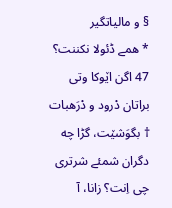§ و مالیاتگیر
* همے ڈئولا نکننت؟
47 اگن اێوکا وتی براتان دْرود و دْرَهبات
† بگوَشێت، گڑا چه دگران شمئے شرتری چی اِنت؟ زانا، آ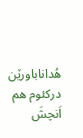هُداناباورێن درکئوم هم اَنچشَ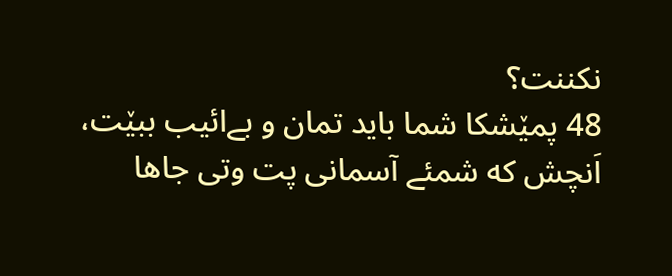نکننت؟
48 پمێشکا شما باید تمان و بےائیب ببێت، اَنچش که شمئے آسمانی پت وتی جاها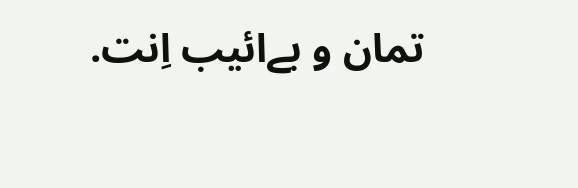تمان و بےائیب اِنت.